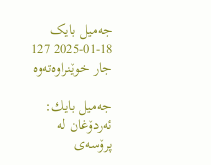جەمیل بایک
2025-01-18 127 جار خوێنراوەتەوە

جەمیل بایك: ئەردۆغان لە پرۆسەی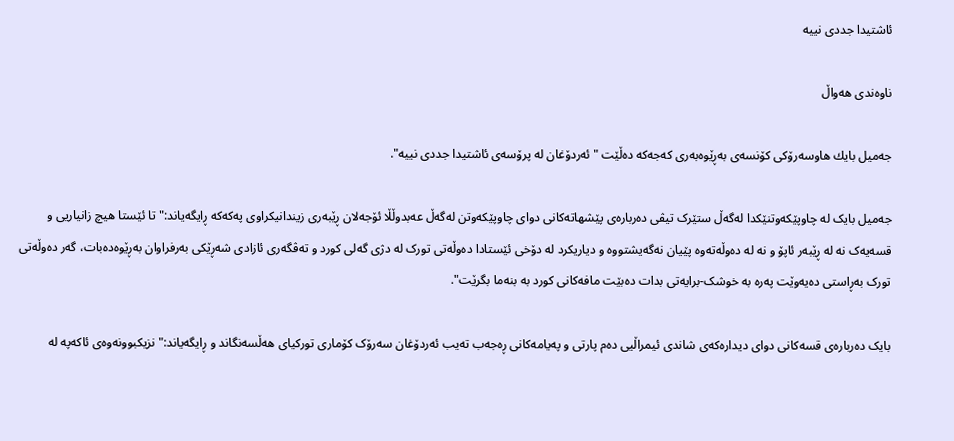ئاشتیدا جددی نییە

ناوەندی هەواڵ

جەمیل بایك هاوسەرۆكی كۆنسەی بەڕێوەبەری كەجەكە دەڵێت "ئەردۆغان لە پرۆسەی ئاشتیدا جددی نییە".

جەمیل بایک لە چاوپێكەوتنێكدا لەگەڵ ستێرک تیڤی دەربارەی پێشهاتەکانی دوای چاوپێکەوتن لەگەڵ عەبدوڵڵا ئۆجەلان ڕێبەری زیندانیكراوی پەكەكە ڕایگەیاند:" تا ئێستا هیچ زانیاریی و قسەیەک نە لە ڕێبەر ئاپۆ و نە لە دەوڵەتەوە پێیان نەگەیشتووە و دیاریکرد لە دۆخی ئێستادا دەوڵەتی تورک لە دژی گەلی کورد و تەڤگەری ئازادی شەڕێکی بەرفراوان بەڕێوەدەبات، گەر دەوڵەتی تورک بەڕاستی دەیەوێت پەرە بە خوشک-برایەتی بدات دەبێت مافەکانی کورد بە بنەما بگرێت".

بایک دەربارەی قسەکانی دوای دیدارەکەی شاندی ئیمراڵیی دەم پارتی و پەیامەکانی ڕەجەب تەیب ئەردۆغان سەرۆک کۆماری توركیای هەڵسەنگاند و ڕایگەیاند:" نزیکبوونەوەی ئاکەپە لە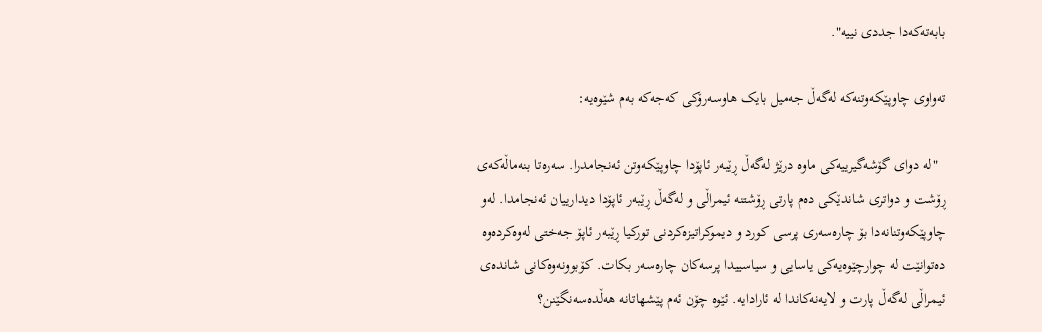بابەتەکەدا جددی نییە".

تەواوی چاوپێکەوتنەکە لەگەڵ جەمیل بایک هاوسەرۆکی کەجەکە بەم شێوەیە:

  "لە دوای گۆشەگیرییەکی ماوە درێژ لەگەڵ ڕێبەر ئاپۆدا چاوپێکەوتن ئەنجامدرا. سەرەتا بنەماڵەکەی ڕۆشت و دواتری شاندێکی دەم پارتی ڕۆشتنە ئیمراڵی و لەگەڵ ڕێبەر ئاپۆدا دیدارییان ئەنجامدا. لەو چاوپێکەوتنانەدا بۆ چارەسەری پرسی کورد و دیموکراتیزەکردنی تورکیا ڕێبەر ئاپۆ جەختی لەوەکردەوە دەتوانێت لە چوارچێوەیەکی یاسایی و سیاسییدا پرسەکان چارەسەر بکات. کۆبوونەوەکانی شاندەی ئیمراڵی لەگەڵ پارت و لایەنەکاندا لە ئارادایە. ئێوە چۆن ئەم پێشهاتانە هەڵدەسەنگێنن؟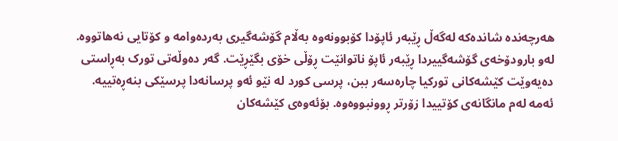هەرچەندە شاندەکە لەگەڵ ڕێبەر ئاپۆدا کۆبوونەوە بەڵام گۆشەگیری بەردەوامە و کۆتایی نەهاتووە. لەو بارودۆخەی گۆشەگییردا ڕێبەر ئاپۆ ناتوانێت ڕۆڵی خۆی بگێڕێت. گەر دەوڵەتی تورک بەڕاستی دەیەوێت کێشەکانی تورکیا چارەسەر ببن، پرسی کورد لە نێو ئەو پرسانەدا پرسێکی بنەڕەتییە. ئەمە لەم مانگانەی کۆتییدا زۆرتر ڕوونبووەوە. بۆئەوەی کێشەکان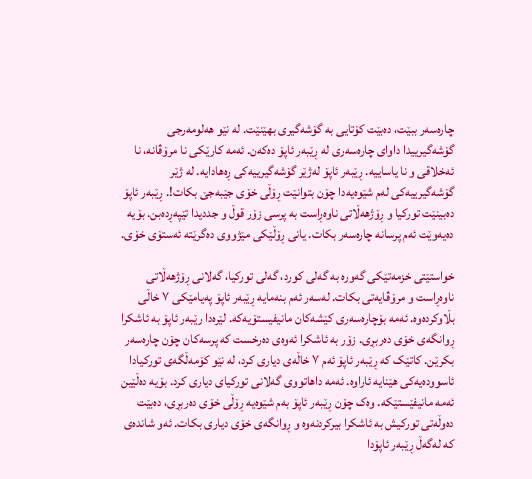چارەسەر ببێت، دەبێت کۆتایی بە گۆشەگیری بهێنێت. لە نێو هەلومەرجی گۆشەگیرییدا داوای چارەسەری لە ڕێبەر ئاپۆ دەکەن. ئەمە کارێکی نا مرۆڤانە، نا ئەخلاقی و نا یاساییە. ڕێبەر ئاپۆ لەژێر گۆشەگیرییەکی ڕەهادایە. لە ژێر گۆشەگیرییەکی لەم شێوەیەدا چۆن بتوانێت ڕۆڵی خۆی جێبەجێ بکات!. ڕێبەر ئاپۆ دەبینێت تورکیا و ڕۆژهەڵاتی ناوەڕاست بە پرسی زۆر قوڵ و جددیدا تێپەڕدەبن. بۆیە دەیەوێت ئەم پرسانە چارەسەر بکات. یانی ڕۆڵێکی مێژووی دەگرێتە ئەستۆی خۆی.

خواستێتی خزمەتێکی گەورە بە گەلی کورد، گەلی تورکیا، گەلانی ڕۆژهەڵاتی ناوەڕاست و مرۆڤایەتی بکات. لەسەر ئەم بنەمایە ڕێبەر ئاپۆ پەیامێکی ٧ خاڵی بڵاوکردەوە. ئەمە بۆچارەسەری کێشەکان مانیفیستۆیەکە. لێرەدا رێبەر ئاپۆ بە ئاشکرا ڕوانگەی خۆی دەربڕی. زۆر بە ئاشکرا ئەوەی دەرخست کە پرسەکان چۆن چارەسەر بکرێن. کاتێک کە ڕێبەر ئاپۆ ئەم ٧ خاڵەی دیاری کرد، لە نێو کۆمەڵگەی تورکیادا ئاسوودەیەکی هێنایە ئاراوە. ئەمە داهاتووی گەلانی تورکیای دیاری کرد. بۆیە دەڵێین ئەمە مانیفێستێکە. وەک چۆن ڕێبەر ئاپۆ بەم شێوەیە ڕۆڵی خۆی دەربڕی، دەبێت دەوڵەتی تورکیش بە ئاشکرا بیرکردنەوە و ڕوانگەی خۆی دیاری بکات. ئەو شاندەی کە لەگەڵ ڕێبەر ئاپۆدا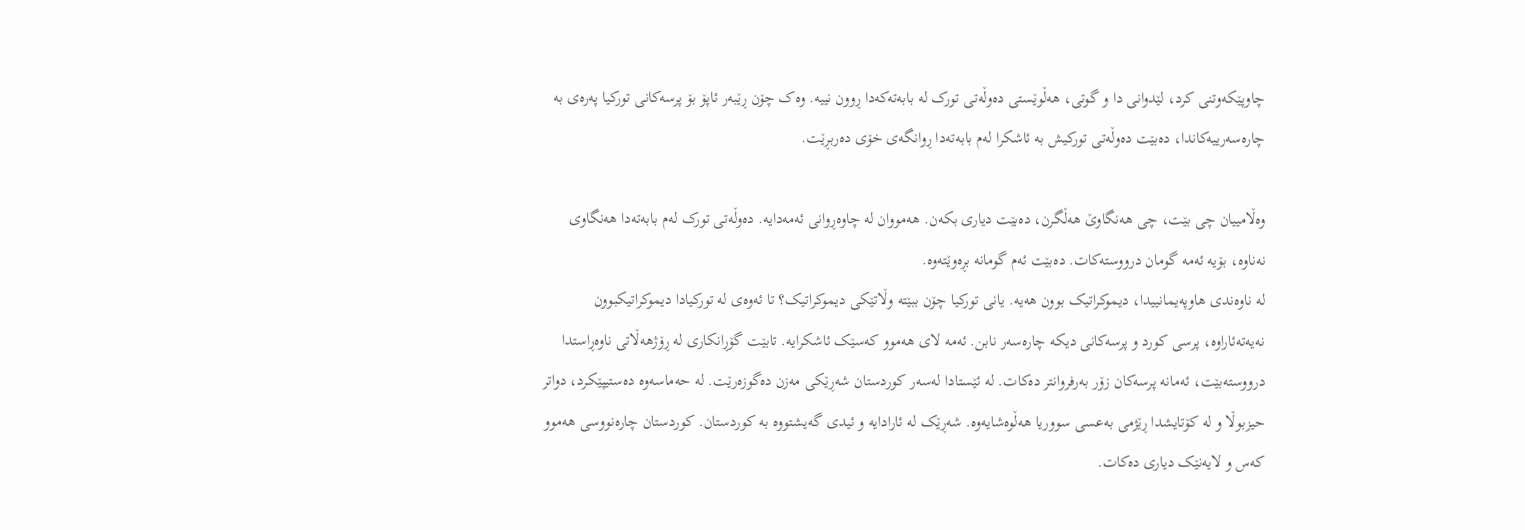چاوپێکەوتنی کرد، لێدوانی دا و گوتی، هەڵوێستی دەوڵەتی تورک لە بابەتەکەدا ڕوون نییە. وەک چۆن ڕێبەر ئاپۆ بۆ پرسەکانی تورکیا پەرەی بە چارەسەرییەکاندا، دەبێت دەوڵەتی تورکیش بە ئاشکرا لەم بابەتەدا ڕوانگەی خۆی دەربڕێت.

وەڵامییان چی بێت، چی هەنگاوێ هەڵگرن، دەبێت دیاری بکەن. هەمووان لە چاوەڕوانی ئەمەدایە. دەوڵەتی تورک لەم بابەتەدا هەنگاوی نەناوە، بۆیە ئەمە گومان درووستەکات. دەبێت ئەم گومانە بڕەوێتەوە.
لە ناوەندی هاوپەیمانییدا، دیموکراتیک بوون هەیە. یانی تورکیا چۆن ببێتە وڵاتێکی دیموکراتیک؟ تا ئەوەی لە تورکیادا دیموکراتیکبوون نەیەتەئاراوە، پرسی کورد و پرسەکانی دیکە چارەسەر نابن. ئەمە لای هەموو کەسێک ئاشکرایە. تابێت گۆڕانکاری لە ڕۆژهەڵاتی ناوەڕاستدا درووستەبێت، ئەمانە پرسەکان زۆر بەرفروانتر دەکات. لە ئێستادا لەسەر کوردستان شەڕێکی مەزن دەگوزەرێت. لە حەماسەوە دەستیپێکرد، دواتر حیزبوڵا و لە کۆتایشدا ڕێژمی بەعسی سووریا هەڵوەشایەوە. شەڕێک لە ئارادایە و ئیدی گەیشتووە بە کوردستان. کوردستان چارەنووسی هەموو کەس و لایەنێک دیاری دەکات.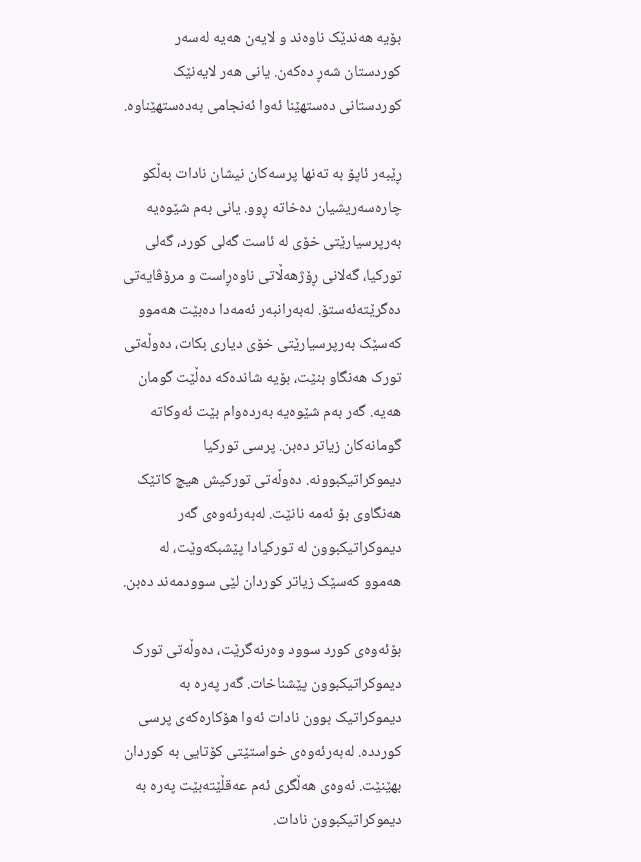بۆیە هەندێک ناوەند و لایەن هەیە لەسەر کوردستان شەڕ دەکەن. یانی هەر لایەنێک کوردستانی دەستهێنا ئەوا ئەنجامی بەدەستهێناوە.

ڕێبەر ئاپۆ بە تەنها پرسەکان نیشان نادات بەڵکو چارەسەریشیان دەخاتە ڕوو. یانی بەم شێوەیە بەرپرسیارێتی خۆی لە ئاست گەلی کورد، گەلی تورکیا، گەلانی ڕۆژهەڵاتی ناوەڕاست و مرۆڤایەتی دەگرێتەئەستۆ. لەبەرانبەر ئەمەدا دەبێت هەموو کەسێک بەرپرسیارێتی خۆی دیاری بکات، دەوڵەتی تورک هەنگاو بنێت، بۆیە شاندەکە دەڵێت گومان هەیە. گەر بەم شێوەیە بەردەوام بێت ئەوکاتە گومانەکان زیاتر دەبن. پرسی تورکیا دیموکراتیکبوونە. دەوڵەتی تورکیش هیچ کاتێک هەنگاوی بۆ ئەمە نانێت. لەبەرئەوەی گەر دیموکراتیکبوون لە تورکیادا پێشبکەوێت، لە هەموو کەسێک زیاتر کوردان لێی سوودمەند دەبن.

بۆئەوەی کورد سوود وەرنەگرێت، دەوڵەتی تورک دیموکراتیکبوون پێشناخات. گەر پەرە بە دیموکراتیک بوون نادات ئەوا هۆکارەکەی پرسی کورددە. لەبەرئەوەی خواستێتی کۆتایی بە کوردان بهێنێت. ئەوەی هەڵگری ئەم عەقڵێتەبێت پەرە بە دیموکراتیکبوون نادات.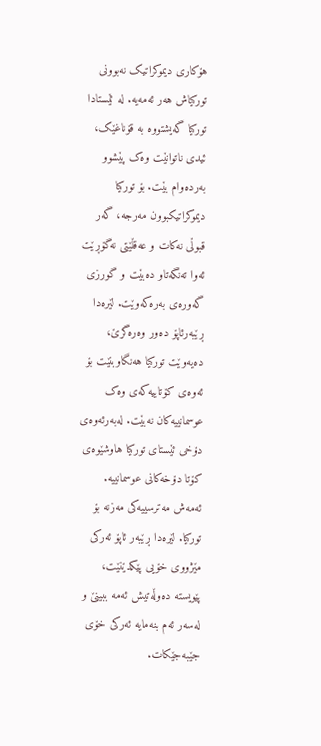هۆکاری دیموکراتیک نەبوونی تورکیاش هەر ئەمەیە. لە ئێستادا تورکیا گەیشتووە بە قۆناغێک، ئیدی ناتوانێت وەک پێشوو بەردەوام بێت. بۆ تورکیا دیموکراتیکبوون مەرجە، گەر قبوڵی نەکات و عەقڵێتی نەگۆڕێت ئەوا تەنگەتاو دەبێت و گورزی گەورەی بەرەکەوێت. لێرەدا ڕێبەرئاپۆ دەور وەرەگرێ، دەیەوێت تورکیا هەنگاوبنێت بۆ ئەوەی کۆتاییەکەی وەک عوسمانییەکان نەبێت. لەبەرئەوەی دۆخی ئێستای تورکیا هاوشێوەی کۆتا دۆخەکانی عوسمانییە. ئەمەش مەترسییەکی مەزنە بۆ تورکیا. لێرەدا ڕێبەر ئاپۆ ئەرکی مێژووی خۆیی پێکدێنێت، پێویستە دەوڵەتیش ئەمە ببینێ و لەسەر ئەم بنەمایە ئەرکی خۆی جێبەجێکات.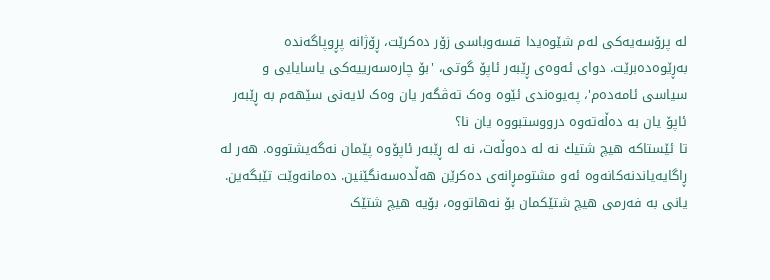لە پرۆسەیەکی لەم شێوەیدا قسەوباسی زۆر دەکرێت، ڕۆژانە پڕوپاگەندە بەڕێوەدەبرێت. دوای ئەوەی ڕێبەر ئاپۆ گوتی، 'بۆ چارەسەرییەکی یاسایایی و سیاسی ئامەدەم'، پەیوەندی ئێوە وەک تەڤگەر یان وەک لایەنی سێهەم بە ڕێبەر ئاپۆ یان بە دەڵەتەوە درووستبووە یان نا؟
تا ئێستاکە هیچ شتیك نە لە دەوڵەت، نە لە ڕێبەر ئاپۆوە پێمان نەگەیشتووە. هەر لە ڕاگایەیاندنەکانەوە ئەو مشتومڕانەی دەکرێن هەڵدەسەنگێنین. دەمانەوێت تێبگەین. یانی بە فەرمی هیچ شتێکمان بۆ نەهاتووە، بۆیە هیچ شتێک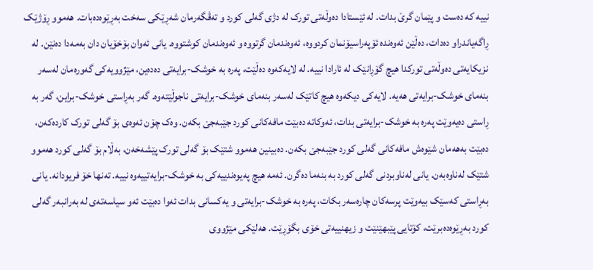نییە کە دەست و پێمان گرێ بدات. لە ئێستادا دەوڵەتی تورک لە دژی گەلی کورد و تەڤگەرمان شەڕێکی سەخت بەڕێوەدەبات. هەموو ڕۆژێک ڕاگەیاندراو دەدات، دەڵێن ئەوەندە ئۆپەراسیۆنمان کردووە، ئەوەندمان گرتووە و ئەوەندمان کوشتووە. یانی ئەوان بۆخۆیان دان بەمەدا دەنێن. لە نزیکایەتی دەوڵەتی تورکدا هیچ گۆڕانێک لە ئارادا نییە. لە لایەکەوە دەڵێت، پەرە بە خوشک-برایەتی دەدەین، مێژوویەکی گەورەمان لەسەر بنەمای خوشک-برایەتی هەیە. لایەکی دیکەوە هیچ کاتێک لەسەر بنەمای خوشک-برایەتی ناجوڵێتەوە. گەر بەڕاستی خوشک-براین، گەر بە ڕاستی دەیەوێت پەرە بە خوشک-برایەتی بدات، ئەوکاتە دەبێت مافەکانی کورد جێبەجێ بکەن. وەک چۆن ئەوەی بۆ گەلی تورک کاردەکەن، دەبێت بەهەمان شێوەش مافەکانی گەلی کورد جێبەجێ بکەن. دەبینین هەموو شتێک بۆ گەلی تورک پێشەخەن، بەڵام بۆ گەلی کورد هەموو شتێک لەناوەبەن. یانی لەناوبردنی گەلی کورد بە بنەما دەگرن. ئەمە هیچ پەیوەندییەکی بە خوشک-برایەتییەوە نییە. تەنها خۆ فریودانە. یانی بەڕاستی کەسێک بیەوێت پرسەکان چارەسەر بکات، پەرە بە خوشک-برایەتی و یەکسانی بدات ئەوا دەبێت ئەو سیاسەتەی لە بەرانبەر گەلی کورد بەڕێوەدەبرێت، کۆتایی پێبهێنێت و زیهنییەتی خۆی بگۆڕێت. هەلێکی مێژووی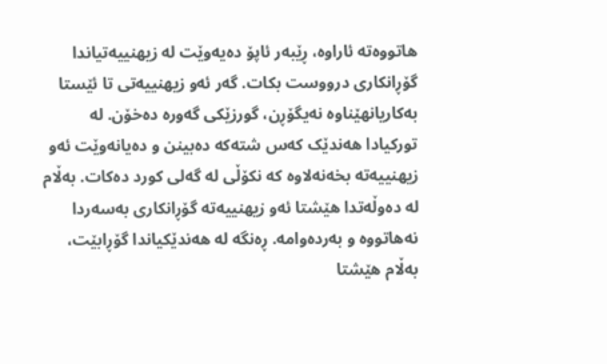هاتووەتە ئاراوە، ڕێبەر ئاپۆ دەیەوێت لە زیهنییەتیاندا گۆڕانکاری درووست بکات. گەر ئەو زیهنییەتی تا ئێستا بەکاریانهێناوە نەیگۆڕن، گورزێکی گەورە دەخۆن. لە تورکیادا هەندێک کەس شتەکە دەبینن و دەیانەوێت ئەو زیهنییەتە بخەنەلاوە کە نکۆڵی لە گەلی کورد دەکات. بەڵام لە دەوڵەتدا هێشتا ئەو زیهنییەتە گۆڕانکاری بەسەردا نەهاتووە و بەردەوامە. ڕەنگە لە هەندێکیاندا گۆڕابێت، بەڵام هێشتا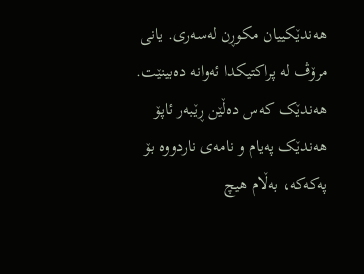هەندێکییان مکوڕن لەسەری. یانی مرۆڤ لە پراکتیکدا ئەوانە دەبینێت. هەندێک کەس دەڵێن ڕێبەر ئاپۆ هەندێک پەیام و نامەی ناردووە بۆ پەکەکە، بەڵام هیچ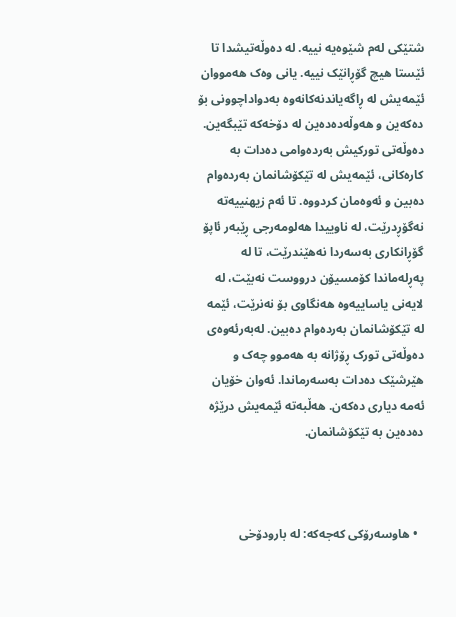شتێکی لەم شێوەیە نییە. لە دەوڵەتیشدا تا ئێستا هیچ گۆڕانێک نییە. یانی وەک هەمووان ئێمەیش لە ڕاگەیاندنەکانەوە بەدواداچوونی بۆ دەکەین و هەوڵەدەدەین لە دۆخەکە تێبگەین. دەوڵەتی تورکیش بەردەوامی دەدات بە کارەکانی، ئێمەیش لە تێکۆشانمان بەردەوام دەبین و ئەوەمان کردووە. تا ئەم زیهنییەتە نەگۆڕدرێت، لە ناوییدا هەلومەرجی ڕێبەر ئاپۆ گۆڕانکاری بەسەردا نەهێندرێت، تا لە پەڕلەماندا کۆمسیۆن درووست نەبێت، لە لایەنی یاساییەوە هەنگاوی بۆ نەنرێت، ئێمە لە تێکۆشانمان بەردەوام دەبین. لەبەرئەوەی دەوڵەتی تورک ڕۆژانە بە هەموو چەک و هێرشێک دەدات بەسەرماندا. ئەوان خۆیان ئەمە دیاری دەکەن. هەڵبەتە ئێمەیش درێژە دەدەین بە تێکۆشانمان.



  • هاوسەرۆكی كەجەكە: لە بارودۆخی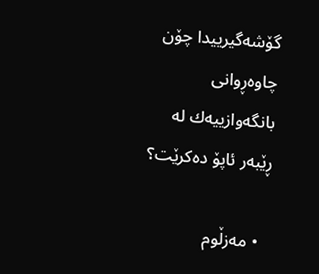گۆشەگیرییدا چۆن چاوەڕوانی بانگەوازییەك لە ڕێبەر ئاپۆ دەكرێت؟

  • مەزڵوم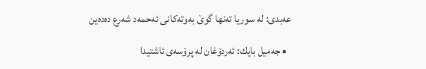عەبدی: لە سوریا تەنها گوێ بەوتەكانی ئەحمەد شەرع دەدەین

  • جەمیل بایك: ئەردۆغان لە پرۆسەی ئاشتیدا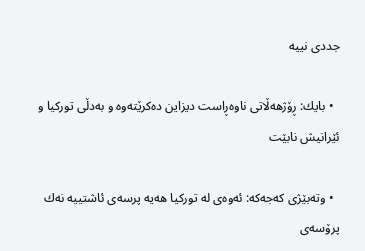جددی نییە

  • بایك: ڕۆژهەڵاتی ناوەڕاست دیزاین دەكرێتەوە و بەدڵی توركیا و ئێرانیش نابێت

  • وته‌بێژى كه‌جه‌كه‌: ئه‌وه‌ى له‌ توركیا هه‌یه‌ پرسه‌ى ئاشتییه‌ نه‌ك پرۆسه‌ى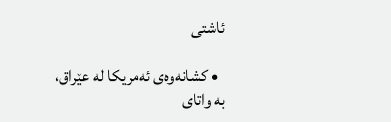ئاشتى

  • کشانەوەی ئەمریکا لە عێراق، بە واتای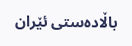باڵادەستی ئێران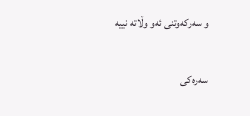و سەرکەوتنی ئەو وڵاتە نییە

سەرەکی